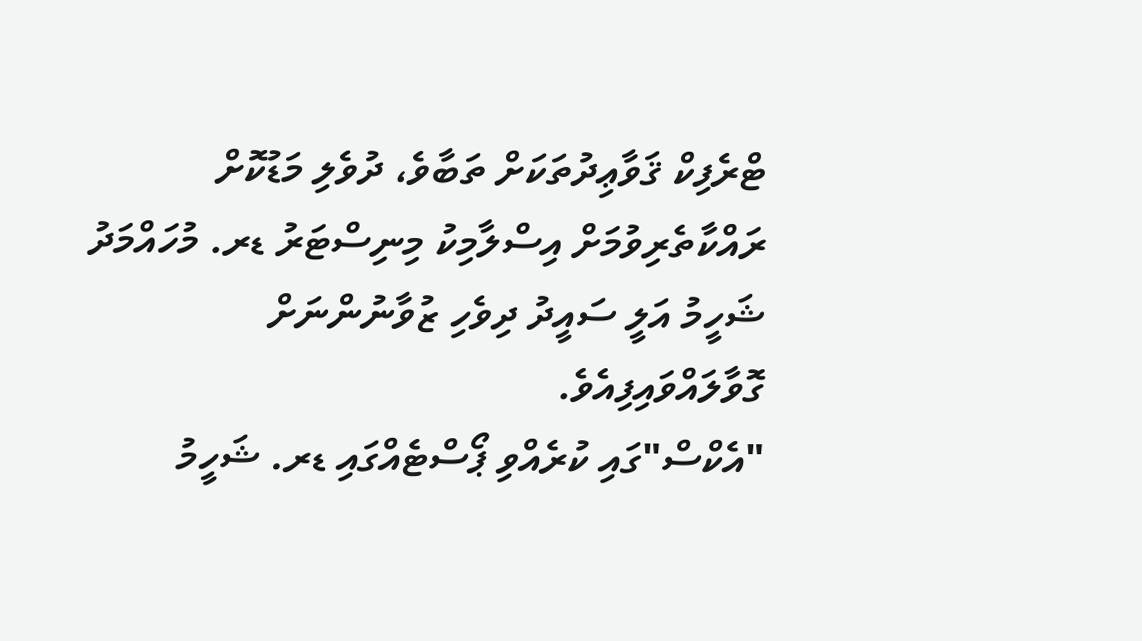ޓްރެފިކް ޤަވާޢިދުތަކަށް ތަބާވެ، ދުވެލި މަޑުކޮށް ރައްކާތެރިވުމަށް އިސްލާމިކު މިނިސްޓަރު ޑރ. މުހައްމަދު ޝަހީމު އަލީ ސައީދު ދިވެހި ޒުވާނުންނަށް ގޮވާލައްވައިފިއެވެ.
"އެކްސް"ގައި ކުރެއްވި ޕޯސްޓެއްގައި ޑރ. ޝަހީމު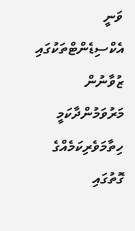ވަނީ އެކްސިޑެންޓްތަކުގައި ޒުވާނުން މަރުވަމުންދާކަމީ ހިތާމަވެރިކަމެއްގެ ގޮތުގައި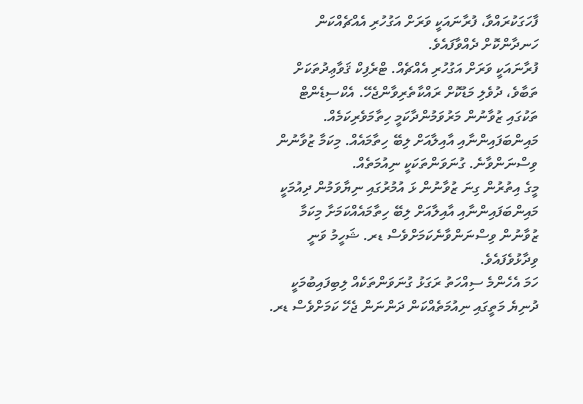ފާހަގަކުރައްވާ، ފުރާނައަކީ ވަރަށް އަގުހުރި އެއްޗެއްކަން ހަނދާންކޮށް ދެއްވާފައެވެ.
ފުރާނައަކީ ވަރަށް އަގުހުރި އެއްޗެއް. ޓްރެފިކް ޤަވާޢިދުތަކަށް ތަބާވެ، ދުވެލި މަޑުކޮށް ރައްކާތެރިވާންޖެހޭ. އެކްސިޑެންޓް ތަކުގައި ޒުވާނުން މަރުވަމުންދާކަމީ ހިތާމަވެރިކަމެއް. މައިންބަފައިންނާއި އާއިލާއަށް ލިބޭ ހިތާމައެއް. މިކަމާ ޒުވާނުން ވިސްނަންވާނެ. ގުނަވަންތަކަކީ ނިއުމަތެއް.
މީގެ އިތުރުން ގިނަ ޒުވާނުން ޅަ އުމުރުގައި ނިޔާވަމުން ދިއުމަކީ މައިންބަފައިންނާއި އާއިލާއަށް ލިބޭ ހިތާމައެއްކަމަށާ މިކަމާ ޒުވާނުން ވިސްނަންވާނެކަމަށްވެސް ޑރ. ޝަހީމު ވަނީ ވިދާޅުވެފައެވެ.
ހަމަ އެހެންމެ ސިއްހަތު ރަގަޅު ގުނަވަންތަކެއް ލިބިފައިބުމަކީ ދުނިޔެ މަތީގައި ނިއުމަތެއްކަން ދަންނަން ޖެހޭ ކަމަށްވެސް ޑރ.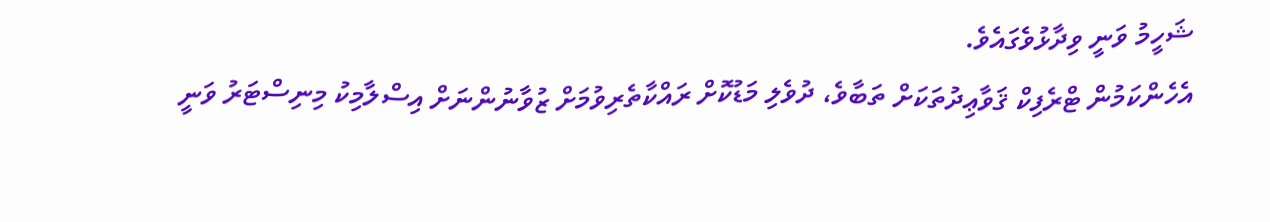ޝަހީމު ވަނީ ވިދާޅުވެގައެވެ.
އެހެންކަމުން ޓްރެފިކް ޤަވާޢިދުތަކަށް ތަބާވެ، ދުވެލި މަޑުކޮށް ރައްކާތެރިވުމަށް ޒުވާނުންނަށް އިސްލާމިކު މިނިސްޓަރު ވަނީ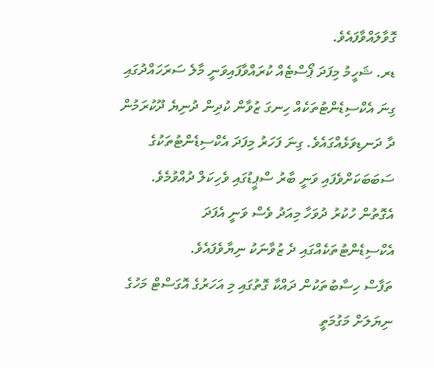ގޮވާލައްވާފައެވެ.
ޑރ. ޝަހީމު މިފަދަ ޕޯސްޓެއް ކުރައްވާފައިވަނީ މާލެ ސަރަހައްދުގައި ގިނަ އެކްސިޑެންޓުތަކެއް ހިނގަ ޒުވާން ކުދިން ދުނިޔެ ދޫކުރަމުން ދާ ދަނޑިވަޅެއްގައެވެ. ގިނަ ފަހަރު މިފަދަ އެކްސިޑެންޓުތަކުގެ ސަބަބަކަށްވެފައި ވަނީ ބާރު ސްޕީޑުގައި ވެހިކަލް ދުއްވުމެވެ.
އެގޮތުން ހުކުރު ދުވަހާ މިއަދު ވެސް ވަނީ އެފަދަ އެކްސިޑެންޓުތަކެއްގައި ދެ ޒުވާނަކު ނިޔާވެފައެވެ.
ތަފާސް ހިސާބުތަކުން ދައްކާ ގޮތުގައި މި އަހަރުގެ އޮގަސްޓް މަހުގެ ނިޔަލަށް މަގުމަތީ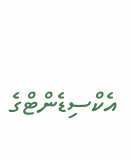އެކްސިޑެންޓްގެ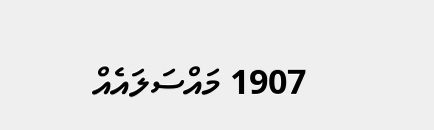1907 މައްސަލައެއް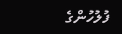ފުލުހުންގެ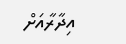އިދާރާއަށް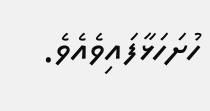ހުށަހަޅާފައިވެއެވެ.